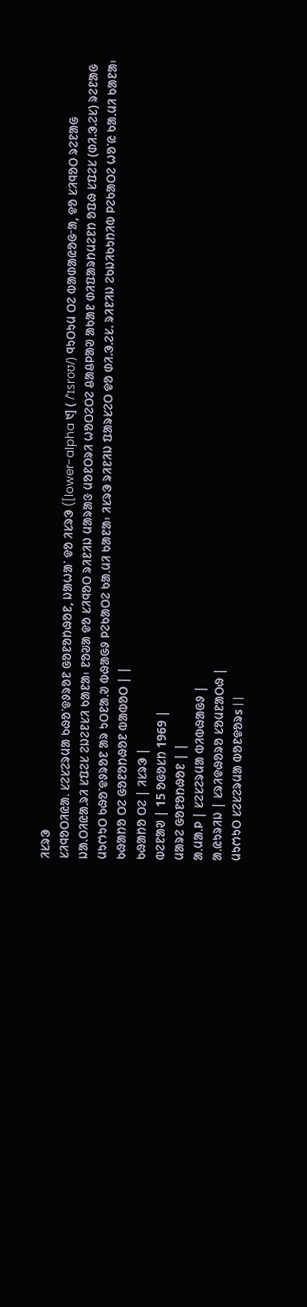ᱤᱥᱨᱳ
ᱥᱤᱧᱚᱛᱤᱭᱟᱹ ᱥᱮᱥᱮᱨᱢᱟ ᱠᱷᱚᱸᱫᱽᱨᱚᱱ ᱜᱚᱱᱚᱴᱷᱚᱱ, ᱡᱟᱦᱟᱸ ᱫᱚ ᱤᱥᱨᱳ ([lower-alpha ᱑] ( /ˈɪsroʊ/) ᱧᱩᱛᱩᱢ ᱛᱮ ᱵᱟᱰᱟᱭᱚᱜᱼᱟ, ᱫᱚ ᱥᱤᱧᱚᱛ ᱨᱮᱱᱟᱜ ᱡᱟᱹᱛᱤᱭᱟᱹᱨᱤ ᱥᱯᱮᱥ ᱮᱡᱮᱱᱥᱤ ᱠᱟᱱᱟ᱾ ᱱᱚᱶᱟ ᱫᱚ ᱥᱤᱧᱚᱛ ᱨᱤᱱᱤᱡ ᱢᱟᱨᱟᱝ ᱢᱚᱱᱛᱨᱤ ᱦᱚᱛᱮᱛᱮ ᱪᱟᱪᱞᱟᱣ ᱟᱠᱟᱱ ᱰᱤᱯᱟᱨᱴᱢᱮᱱᱴ ᱚᱯᱷ ᱥᱯᱮᱥ (ᱰᱤ.ᱳ.ᱮᱥ) ᱨᱮᱱᱟᱜ ᱢᱩᱬᱩᱛ ᱠᱷᱚᱸᱫᱽᱨᱚᱱ ᱟᱨ ᱩᱛᱱᱟᱹᱣ ᱵᱷᱟᱜᱽ ᱞᱮᱠᱟᱛᱮ ᱠᱟᱹᱢᱤ ᱠᱟᱱᱟ᱾ ᱤᱥᱨᱳ ᱨᱤᱱᱤᱡ ᱯᱟᱨᱥᱮᱛ ᱫᱚ ᱰᱤ.ᱳ.ᱮᱥ. ᱨᱤᱱᱤᱡ ᱮᱠᱡᱤᱠᱩᱴᱤᱵ ᱞᱮᱠᱟᱛᱮ ᱦᱚᱸᱭ ᱠᱟᱹᱢᱤ ᱠᱟᱱᱟ᱾
ᱠᱷᱟᱴᱚ ᱛᱮ ᱜᱚᱱᱚᱴᱷᱚᱱ ᱵᱟᱵᱚᱛ | |
ᱠᱷᱟᱴᱚ ᱛᱮ | ᱤᱥᱨᱳ |
ᱵᱮᱱᱟᱣ | 15 ᱚᱜᱚᱥᱴ 1969 |
ᱢᱟᱨᱮ ᱜᱚᱱᱚᱴᱷᱚᱱ | |
ᱟᱹᱢᱟᱹᱞ | ᱥᱮᱥᱮᱨᱢᱟ ᱵᱤᱵᱷᱟᱜᱽ |
ᱟᱹᱭᱩᱨᱤᱡ | ᱥᱨᱤᱫᱷᱚᱨᱚ ᱥᱚᱢᱱᱟᱛᱷ |
ᱢᱩᱬᱩᱛ ᱥᱮᱥᱮᱨᱢᱟ ᱵᱚᱱᱫᱚᱨs | |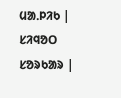ᱢᱟᱹᱞᱤᱠ | ᱥᱤᱧᱚᱛ ᱥᱚᱨᱠᱟᱨ |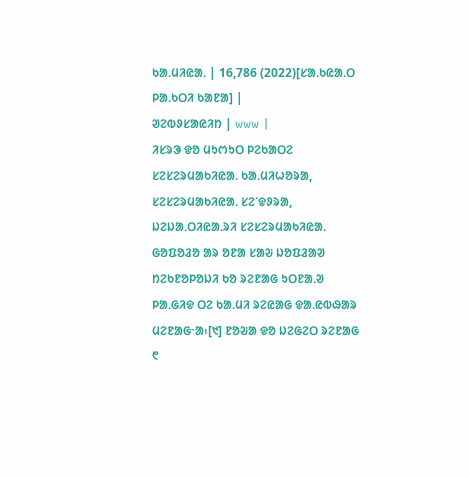ᱠᱟᱹᱢᱤᱭᱟᱹ | 16,786 (2022)[ᱥᱟᱹᱠᱭᱟᱹᱛ ᱞᱟᱹᱠᱛᱤ ᱠᱟᱱᱟ] |
ᱣᱮᱵᱽᱥᱟᱭᱤᱴ | www |
ᱤᱥᱨᱳ ᱫᱚ ᱢᱩᱬᱩᱛ ᱞᱮᱠᱟᱛᱮ ᱥᱮᱥᱮᱨᱢᱟᱠᱤᱭᱟᱹ ᱠᱟᱹᱢᱤᱦᱚᱨᱟ, ᱥᱮᱥᱮᱨᱢᱟᱠᱤᱭᱟᱹ ᱥᱮᱸᱫᱽᱨᱟ, ᱡᱮᱡᱟᱹᱛᱤᱭᱟᱹᱨᱤ ᱥᱮᱥᱮᱨᱢᱟᱠᱤᱭᱟᱹ ᱜᱚᱯᱚᱲᱚ ᱟᱨ ᱚᱱᱟ ᱥᱟᱶ ᱡᱚᱯᱲᱟᱣ ᱴᱮᱠᱱᱚᱞᱚᱡᱤ ᱠᱚ ᱨᱮᱱᱟᱜ ᱩᱛᱱᱟᱹᱣ ᱞᱟᱹᱜᱤᱫ ᱛᱮ ᱠᱟᱹᱢᱤ ᱨᱮᱭᱟᱜ ᱫᱟᱹᱭᱵᱷᱟᱨ ᱢᱮᱱᱟᱜᱼᱟ᱾[᱑] ᱱᱚᱶᱟ ᱫᱚ ᱡᱮᱜᱮᱛ ᱨᱮᱱᱟᱜ ᱖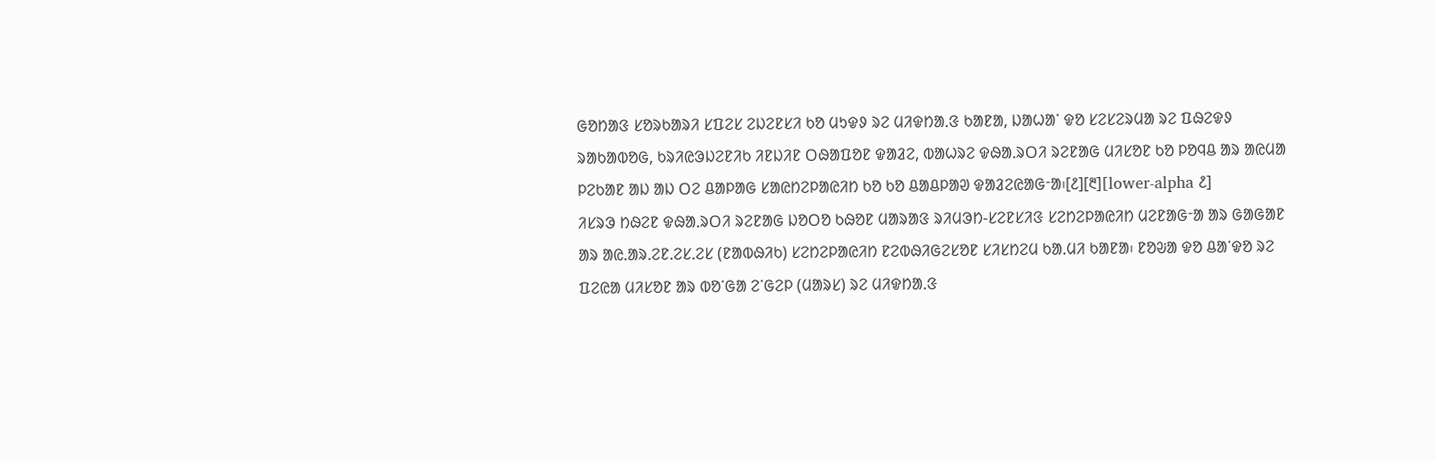ᱜᱚᱴᱟᱝ ᱥᱚᱨᱠᱟᱨᱤ ᱥᱯᱮᱥ ᱮᱡᱮᱱᱥᱤ ᱠᱚ ᱢᱩᱫᱽ ᱨᱮ ᱢᱤᱫᱴᱟᱹᱝ ᱠᱟᱱᱟ, ᱡᱟᱦᱟᱸ ᱫᱚ ᱥᱮᱥᱮᱨᱢᱟ ᱨᱮ ᱯᱷᱮᱫᱽ ᱨᱟᱠᱟᱵᱚᱜ, ᱠᱨᱤᱭᱳᱡᱮᱱᱤᱠ ᱤᱱᱡᱤᱱ ᱛᱷᱟᱯᱚᱱ ᱫᱟᱲᱮ, ᱵᱟᱦᱨᱮ ᱫᱷᱟᱹᱨᱛᱤ ᱨᱮᱱᱟᱜ ᱢᱤᱥᱚᱱ ᱠᱚ ᱞᱚᱧᱪ ᱟᱨ ᱟᱭᱢᱟ ᱞᱮᱠᱟᱱ ᱟᱡ ᱟᱡ ᱛᱮ ᱪᱟᱞᱟᱜ ᱥᱟᱭᱴᱮᱞᱟᱭᱤᱴ ᱠᱚ ᱠᱚ ᱪᱟᱪᱞᱟᱣ ᱫᱟᱲᱮᱭᱟᱜᱼᱟ᱾[᱒][᱓][lower-alpha ᱒]
ᱤᱥᱨᱳ ᱴᱷᱮᱱ ᱫᱷᱟᱹᱨᱛᱤ ᱨᱮᱱᱟᱜ ᱡᱚᱛᱚ ᱠᱷᱚᱱ ᱢᱟᱨᱟᱝ ᱨᱤᱢᱳᱴ-ᱥᱮᱱᱥᱤᱝ ᱥᱮᱴᱮᱞᱟᱭᱤᱴ ᱢᱮᱱᱟᱜᱼᱟ ᱟᱨ ᱜᱟᱜᱟᱱ ᱟᱨ ᱟᱭᱹᱟᱨᱹᱮᱱᱹᱮᱥᱹᱮᱥ (ᱱᱟᱵᱷᱤᱠ) ᱥᱮᱴᱮᱞᱟᱭᱤᱴ ᱱᱮᱵᱷᱤᱜᱮᱥᱚᱱ ᱥᱤᱥᱴᱮᱢ ᱠᱟᱹᱢᱤ ᱠᱟᱱᱟ᱾ ᱱᱚᱶᱟ ᱫᱚ ᱪᱟᱸᱫᱚ ᱨᱮ ᱯᱮᱭᱟ ᱢᱤᱥᱚᱱ ᱟᱨ ᱵᱚᱸᱜᱟ ᱮᱸᱜᱮᱞ (ᱢᱟᱨᱥ) ᱨᱮ ᱢᱤᱫᱴᱟᱹᱝ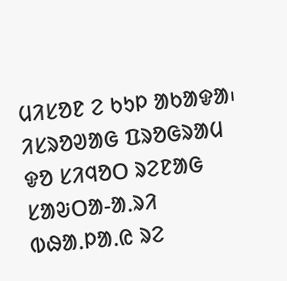ᱢᱤᱥᱚᱱ ᱮ ᱠᱩᱞ ᱟᱠᱟᱫᱟ᱾ ᱤᱥᱨᱚᱣᱟᱜ ᱯᱨᱚᱜᱨᱟᱢ ᱫᱚ ᱥᱤᱧᱚᱛ ᱨᱮᱱᱟᱜ ᱥᱟᱶᱛᱟ-ᱟᱹᱨᱤ ᱵᱷᱟᱹᱞᱟᱹᱭ ᱨᱮ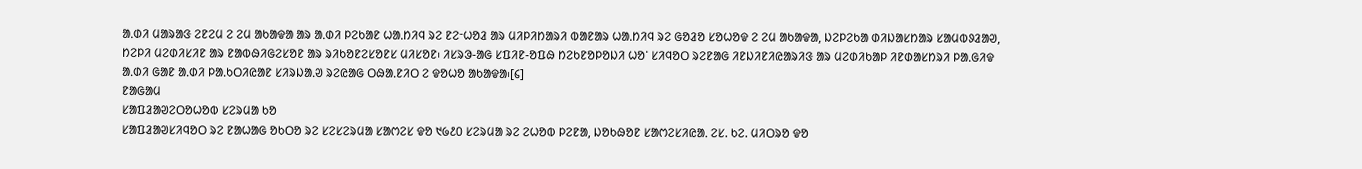ᱟᱹᱰᱤ ᱢᱟᱨᱟᱝ ᱮᱱᱮᱢ ᱮ ᱮᱢ ᱟᱠᱟᱫᱟ ᱟᱨ ᱟᱹᱰᱤ ᱞᱮᱠᱟᱱ ᱦᱟᱹᱴᱤᱧ ᱨᱮ ᱱᱮᱼᱦᱚᱲ ᱟᱨ ᱢᱤᱞᱤᱴᱟᱨᱤ ᱵᱟᱱᱟᱨ ᱦᱟᱹᱴᱤᱧ ᱨᱮ ᱜᱚᱲᱚ ᱥᱚᱦᱚᱫ ᱮ ᱮᱢ ᱟᱠᱟᱫᱟ, ᱡᱮᱞᱮᱠᱟ ᱰᱤᱡᱟᱥᱴᱟᱨ ᱥᱟᱢᱵᱽᱲᱟᱣ, ᱴᱮᱞᱤ ᱢᱮᱰᱤᱥᱤᱱ ᱟᱨ ᱱᱟᱵᱷᱤᱜᱮᱥᱚᱱ ᱟᱨ ᱨᱤᱠᱚᱱᱮᱥᱚᱱᱥ ᱢᱤᱥᱚᱱ᱾ ᱤᱥᱨᱳ-ᱟᱜ ᱥᱯᱤᱱ-ᱚᱯᱷ ᱴᱮᱠᱱᱚᱞᱚᱡᱤ ᱦᱚᱸ ᱥᱤᱧᱚᱛ ᱨᱮᱱᱟᱜ ᱤᱱᱡᱤᱱᱤᱭᱟᱨᱤᱝ ᱟᱨ ᱢᱮᱰᱤᱠᱟᱞ ᱤᱱᱰᱟᱥᱴᱨᱤ ᱞᱟᱹᱜᱤᱫ ᱟᱹᱰᱤ ᱜᱟᱱ ᱟᱹᱰᱤ ᱞᱟᱹᱠᱛᱤᱭᱟᱱ ᱥᱤᱨᱡᱟᱹᱣ ᱨᱮᱭᱟᱜ ᱛᱷᱟᱹᱱᱤᱛ ᱮ ᱫᱚᱦᱚ ᱟᱠᱟᱫᱟ᱾[᱔]
ᱱᱟᱜᱟᱢ
ᱥᱟᱯᱲᱟᱣᱮᱛᱚᱦᱚᱵ ᱥᱮᱨᱢᱟ ᱠᱚ
ᱥᱟᱯᱲᱟᱣᱥᱤᱧᱚᱛ ᱨᱮ ᱱᱟᱦᱟᱜ ᱚᱠᱛᱚ ᱨᱮ ᱥᱮᱥᱮᱨᱢᱟ ᱥᱟᱬᱮᱥ ᱫᱚ ᱑᱙᱒᱐ ᱥᱮᱨᱢᱟ ᱨᱮ ᱮᱦᱚᱵ ᱞᱮᱱᱟ, ᱡᱚᱠᱷᱚᱱ ᱥᱟᱬᱮᱥᱤᱭᱟᱹ ᱮᱥ. ᱠᱮ. ᱢᱤᱛᱨᱚ ᱫᱚ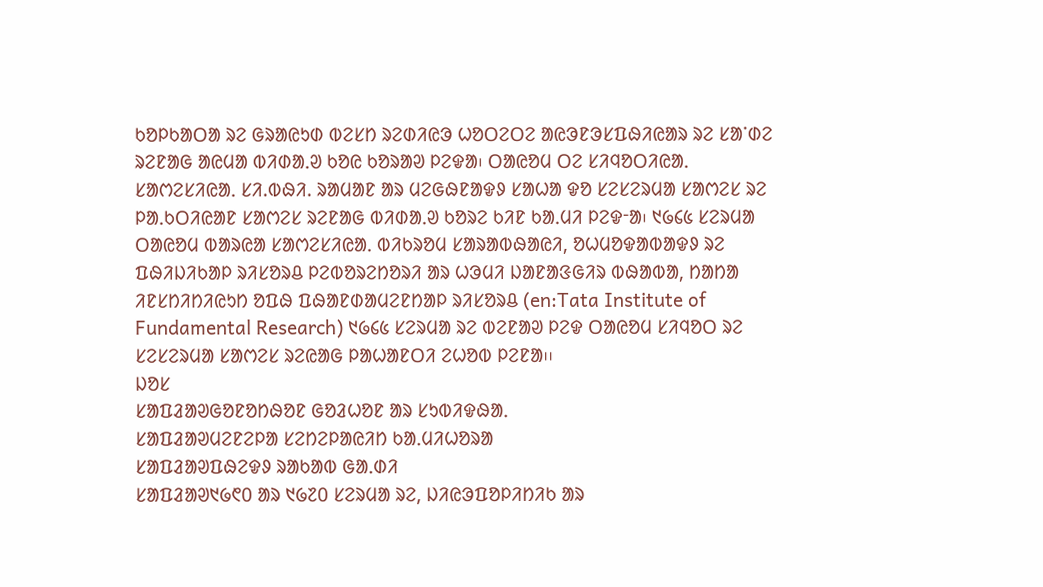ᱠᱚᱞᱠᱟᱛᱟ ᱨᱮ ᱜᱨᱟᱭᱩᱰ ᱵᱮᱥᱴ ᱨᱮᱰᱤᱭᱳ ᱦᱚᱛᱮᱛᱮ ᱟᱭᱳᱱᱳᱥᱯᱷᱤᱭᱟᱨ ᱨᱮ ᱥᱟᱸᱰᱮ ᱨᱮᱱᱟᱜ ᱟᱭᱢᱟ ᱵᱤᱰᱟᱹᱣ ᱠᱚᱭ ᱠᱚᱨᱟᱣ ᱞᱮᱫᱟ᱾ ᱛᱟᱭᱚᱢ ᱛᱮ ᱥᱤᱧᱚᱛᱤᱭᱟᱹ ᱥᱟᱬᱮᱥᱤᱭᱟᱹ ᱥᱤ.ᱵᱷᱤ. ᱨᱟᱢᱟᱱ ᱟᱨ ᱢᱮᱜᱷᱱᱟᱫᱽ ᱥᱟᱦᱟ ᱫᱚ ᱥᱮᱥᱮᱨᱢᱟ ᱥᱟᱬᱮᱥ ᱨᱮ ᱞᱟᱹᱠᱛᱤᱭᱟᱱ ᱥᱟᱬᱮᱥ ᱨᱮᱱᱟᱜ ᱵᱤᱰᱟᱹᱣ ᱠᱚᱨᱮ ᱠᱤᱱ ᱠᱟᱹᱢᱤ ᱞᱮᱫᱼᱟ᱾ ᱑᱙᱔᱕ ᱥᱮᱨᱢᱟ ᱛᱟᱭᱚᱢ ᱵᱟᱨᱭᱟ ᱥᱟᱬᱮᱥᱤᱭᱟᱹ ᱵᱤᱠᱨᱚᱢ ᱥᱟᱨᱟᱵᱷᱟᱭᱤ, ᱚᱦᱢᱚᱫᱟᱵᱟᱫᱽ ᱨᱮ ᱯᱷᱤᱡᱤᱠᱟᱞ ᱨᱤᱥᱚᱨᱪ ᱞᱮᱵᱚᱨᱮᱴᱚᱨᱤ ᱟᱨ ᱦᱳᱢᱤ ᱡᱟᱱᱟᱝᱜᱤᱨ ᱵᱷᱟᱵᱟ, ᱴᱟᱴᱟ ᱤᱱᱥᱴᱤᱴᱤᱭᱩᱴ ᱚᱯᱷ ᱯᱷᱟᱱᱰᱟᱢᱮᱱᱴᱟᱞ ᱨᱤᱥᱚᱨᱪ (en:Tata Institute of Fundamental Research) ᱑᱙᱔᱕ ᱥᱮᱨᱢᱟ ᱨᱮ ᱵᱮᱱᱟᱣ ᱞᱮᱫ ᱛᱟᱭᱚᱢ ᱥᱤᱧᱚᱛ ᱨᱮ ᱥᱮᱥᱮᱨᱢᱟ ᱥᱟᱬᱮᱥ ᱨᱮᱭᱟᱜ ᱞᱟᱦᱟᱱᱛᱤ ᱮᱦᱚᱵ ᱞᱮᱱᱟ᱾᱾
ᱡᱚᱥ
ᱥᱟᱯᱲᱟᱣᱜᱚᱱᱚᱴᱷᱚᱱ ᱜᱚᱲᱦᱚᱱ ᱟᱨ ᱥᱩᱵᱤᱫᱷᱟᱹ
ᱥᱟᱯᱲᱟᱣᱢᱮᱱᱮᱞᱟ ᱥᱮᱴᱮᱞᱟᱭᱤᱴ ᱠᱟᱹᱢᱤᱦᱚᱨᱟ
ᱥᱟᱯᱲᱟᱣᱯᱷᱮᱫᱽ ᱨᱟᱠᱟᱵ ᱜᱟᱹᱰᱤ
ᱥᱟᱯᱲᱟᱣ᱑᱙᱖᱐ ᱟᱨ ᱑᱙᱗᱐ ᱥᱮᱨᱢᱟ ᱨᱮ, ᱡᱤᱭᱳᱯᱚᱞᱤᱴᱤᱠ ᱟᱨ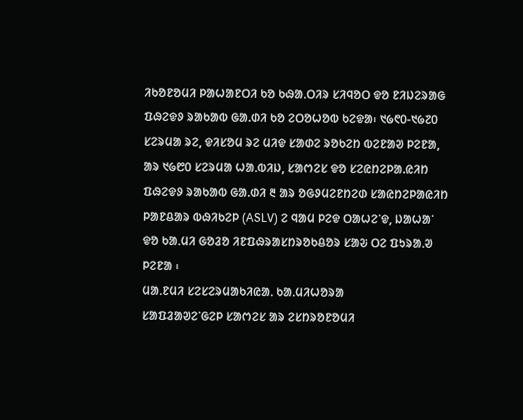ᱤᱠᱚᱱᱚᱢᱤ ᱞᱟᱦᱟᱱᱛᱤ ᱠᱚ ᱠᱷᱟᱹᱛᱤᱨ ᱥᱤᱧᱚᱛ ᱫᱚ ᱱᱤᱡᱮᱨᱟᱜ ᱯᱷᱮᱫᱽ ᱨᱟᱠᱟᱵ ᱜᱟ.ᱰᱤ ᱠᱚ ᱮᱛᱚᱦᱚᱵ ᱠᱮᱫᱟ᱾ ᱑᱙᱖᱐-᱑᱙᱗᱐ ᱥᱮᱨᱢᱟ ᱨᱮ, ᱫᱤᱥᱚᱢ ᱨᱮ ᱢᱤᱫ ᱥᱟᱰᱮ ᱨᱚᱠᱮᱴ ᱵᱮᱱᱟᱣ ᱞᱮᱱᱟ, ᱟᱨ ᱑᱙᱘᱐ ᱥᱮᱨᱢᱟ ᱦᱟᱹᱵᱤᱡ, ᱥᱟᱬᱮᱥ ᱫᱚ ᱥᱮᱭᱴᱮᱞᱟ.ᱭᱤᱴ ᱯᱷᱮᱫᱽ ᱨᱟᱠᱟᱵ ᱜᱟ.ᱰᱤ ᱓ ᱟᱨ ᱚᱜᱽᱢᱮᱱᱴᱮᱰ ᱥᱟᱭᱴᱮᱞᱟᱭᱤᱴ ᱞᱟᱱᱪᱟᱨ ᱵᱷᱤᱠᱮᱞ (ASLV) ᱮ ᱧᱟᱢ ᱞᱮᱫ ᱛᱟᱦᱮᱸᱫ, ᱡᱟᱦᱟᱸ ᱫᱚ ᱠᱟᱹᱢᱤ ᱜᱚᱲᱚ ᱤᱱᱯᱷᱨᱟᱥᱴᱨᱚᱠᱪᱚᱨ ᱥᱟᱶ ᱛᱮ ᱯᱩᱨᱟᱹᱣ ᱞᱮᱱᱟ ᱾
ᱢᱟᱹᱱᱢᱤ ᱥᱮᱥᱮᱨᱢᱟᱠᱤᱭᱟᱹ ᱠᱟᱹᱢᱤᱦᱚᱨᱟ
ᱥᱟᱯᱲᱟᱣᱮᱸᱜᱮᱞ ᱥᱟᱬᱮᱥ ᱟᱨ ᱮᱥᱴᱨᱚᱱᱚᱢᱤ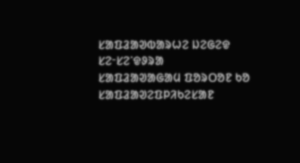ᱥᱟᱯᱲᱟᱣᱵᱟᱨᱦᱮ ᱡᱮᱜᱮᱫ ᱥᱮᱼᱥᱮᱸᱫᱽᱨᱟ
ᱥᱟᱯᱲᱟᱣᱟᱜᱟᱢ ᱯᱚᱨᱛᱚᱱ ᱠᱚ
ᱥᱟᱯᱲᱟᱣᱮᱯᱞᱤᱠᱮᱥᱟᱱ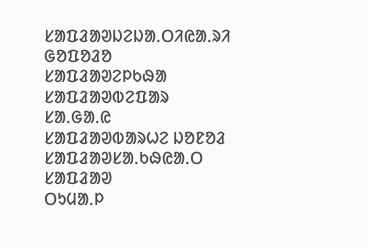ᱥᱟᱯᱲᱟᱣᱡᱮᱡᱟᱹᱛᱤᱭᱟᱹᱨᱤ ᱜᱚᱯᱚᱲᱚ
ᱥᱟᱯᱲᱟᱣᱮᱞᱠᱷᱟ
ᱥᱟᱯᱲᱟᱣᱵᱮᱯᱟᱨ ᱥᱟᱹᱜᱟᱹᱭ
ᱥᱟᱯᱲᱟᱣᱵᱟᱨᱦᱮ ᱡᱚᱱᱚᱲ
ᱥᱟᱯᱲᱟᱣᱥᱟᱹᱠᱷᱭᱟᱹᱛ
ᱥᱟᱯᱲᱟᱣ
ᱛᱩᱢᱟᱹᱞ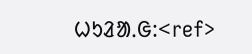ᱦᱩᱲᱟᱹᱜ:<ref>